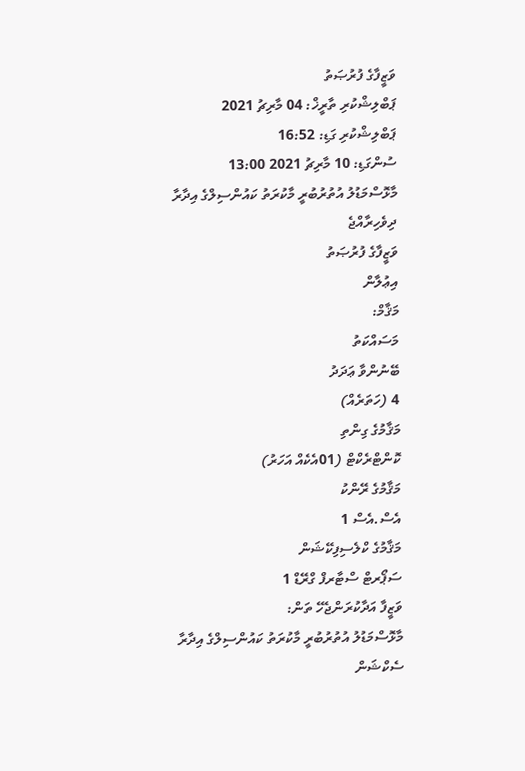ވަޒީފާގެ ފުރުޞަތު
ޕަބްލިޝްކުރި ތާރީޚް: 04 މާރިޗު 2021
ޕަބްލިޝްކުރި ގަޑި: 16:52
ސުންގަޑި: 10 މާރިޗު 2021 13:00
މާޅޮސްމަޑުލު އުތުރުބުރީ މާކުރަތު ކައުންސިލްގެ އިދާރާ
ދިވެހިރާއްޖެ
ވަޒީފާގެ ފުރުޞަތު
އިޢުލާން
މަޤާމް:
މަސައްކަތު
ބޭނުންވާ ޢަދަދު
4 (ހަތަރެއް)
މަޤާމުގެ ގިންތި
ކޮންޓްރެކްޓް (01އެކެއް އަހަރު)
މަޤާމުގެ ރޭންކު
އެސް.އެސް 1
މަޤާމުގެ ކްލެސިފިކޭޝަން
ސަޕޯރޓް ސްޓާރފް ގްރޭޑް 1
ވަޒީފާ އަދާކުރަންޖެހޭ ތަން:
މާޅޮސްމަޑުލު އުތުރުބުރީ މާކުރަތު ކައުންސިލްގެ އިދާރާ
ސެކްޝަން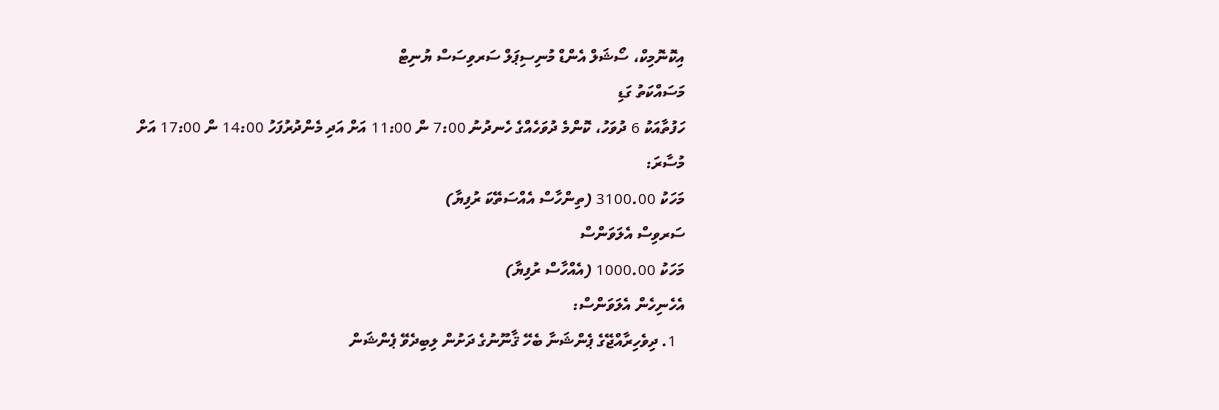އިކޮނޮމިކް، ސޯޝަލް އެންޑް މުނިސިޕަލް ސަރވިސަސް ޔުނިޓް
މަސައްކަތު ގަޑި
ހަފުތާއަކު 6 ދުވަހު، ކޮންމެ ދުވަހެއްގެ ހެނދުނު 7:00 ން 11:00 އަށް އަދި މެންދުރުފަހު 14:00 ން 17:00 އަށް
މުސާރަ:
މަހަކު 3100.00 (ތިންހާސް އެއްސަތޭކަ ރުފިޔާ)
ސަރވިސް އެލަވަންސް
މަހަކު 1000.00 (އެއްހާސް ރުފިޔާ)
އެހެނިހެން އެލަވަންސް:
  1. ދިވެހިރާއްޖޭގެ ޕެންޝަނާ ބެހޭ ޤާނޫނުގެ ދަށުން ލިބިދެވޭ ޕެންޝަން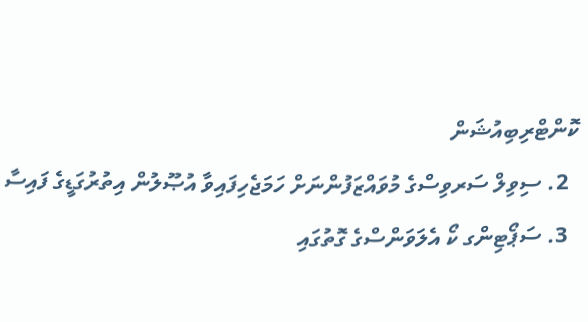ކޮންޓްރިބިއުޝަން
  2. ސިވިލް ސަރވިސްގެ މުވައްޒަފުންނަށް ހަމަޖެހިފައިވާ އުޞޫލުން އިތުރުގަޑީގެ ފައިސާ
  3. ސަޕޯޓިންގ ކޯ އެލަވަންސްގެ ގޮތުގައި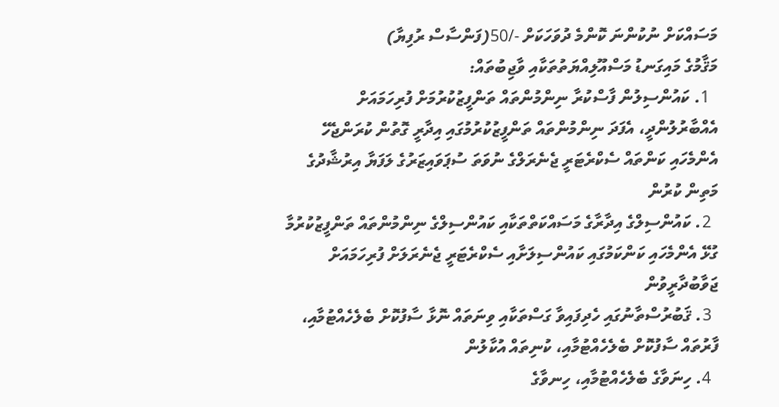މަސައްކަށް ނުކުންނަ ކޮންމެ ދުވަހަކަށް -/50(ފަންސާސް ރުފިޔާ)
މަޤާމުގެ މައިގަނޑު މަސްއޫލިއްޔަތުތަކާއި ވާޖިބުތައް:
  1. ކައުންސިލުން ފާސްކުރާ ނިންމުންތައް ތަންފީޒުކުރުމަށް ފުރިހަމައަށް އެއްބާރުލުންދީ، އެފަދަ ނިންމުންތައް ތަންފީޒުކުރުމުގައި އިދާރީ ގޮތުން ކުރަންޖެހޭ އެންމެހައި ކަންތައް ސެކްރެޓަރީ ޖެނެރަލްގެ ނުވަތަ ސުޕަވައިޒަރުގެ ލަފަޔާ އިރުޝާދުގެ މަތިން ކުރުން
  2. ކައުންސިލްގެ އިދާރާގެ މަސައްކަތްތަކާއި ކައުންސިލްގެ ނިންމުންތައް ތަންފީޒުކުރުމާ ގުޅޭ އެންމެހައި ކަންކަމުގައި ކައުންސިލަށާއި ސެކްރެޓަރީ ޖެނެރަލަށް ފުރިހަމައަށް ޖަވާބުދާރީވުން
  3. ޤަބުރުސްތާނުގައި ހެދިފައިވާ ގަސްތަކާއި ވިނަތައް ނޮޅާ ސާފުކޮށް ބެލެހެއްޓުމާއި، ފާރުތައް ސާފުކޮށް ބެލެހެއްޓުމާއި، ކުނިތައް އުކާލުން
  4. ހިނަވާގެ ބެލެހެއްޓުމާއި، ހިނވާގެ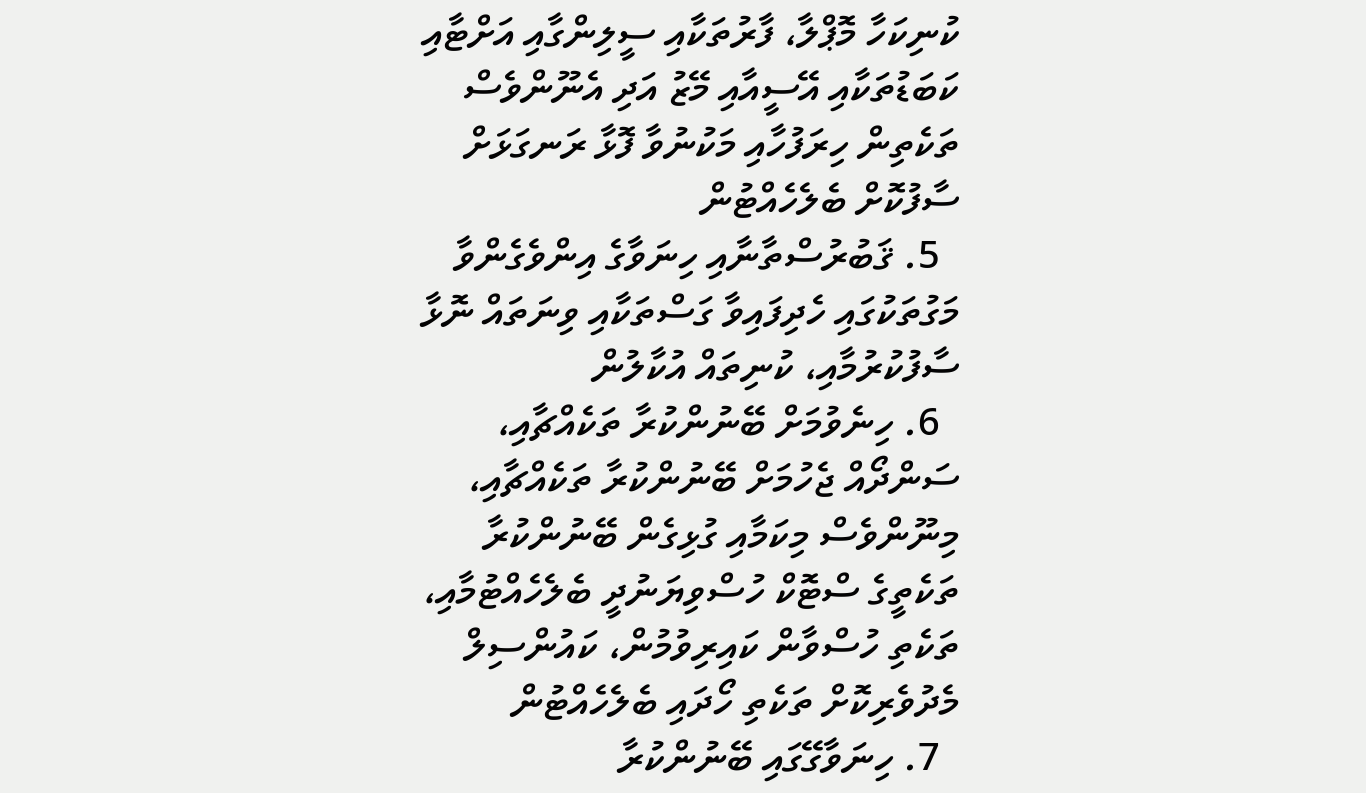ކުނިކަހާ މޮޕްލާ، ފާރުތަކާއި ސީލިންގާއި އަށްޓާއި ކަބަޑުތަކާއި އޭސީއާއި މޭޒު އަދި އެނޫންވެސް ތަކެތިން ހިރަފުހާއި މަކުނުވާ ފޮޅާ ރަނގަޅަށް ސާފުކޮށް ބެލެހެއްޓުން
  5. ޤަބުރުސްތާނާއި ހިނަވާގެ އިންވެގެންވާ މަގުތަކުގައި ހެދިފައިވާ ގަސްތަކާއި ވިނަތައް ނޮޅާ ސާފުކުރުމާއި، ކުނިތައް އުކާލުން
  6. ހިނެވުމަށް ބޭނުންކުރާ ތަކެއްޗާއި، ސަންދޯއް ޖެހުމަށް ބޭނުންކުރާ ތަކެއްޗާއި، މިނޫންވެސް މިކަމާއި ގުޅިގެން ބޭނުންކުރާ ތަކެތީގެ ސްޓޮކް ހުސްވިޔަނުދީ ބެލެހެއްޓުމާއި، ތަކެތި ހުސްވާން ކައިރިވުމުން، ކައުންސިލް މެދުވެރިކޮށް ތަކެތި ހޯދައި ބެލެހެއްޓުން
  7. ހިނަވާގޭގައި ބޭނުންކުރާ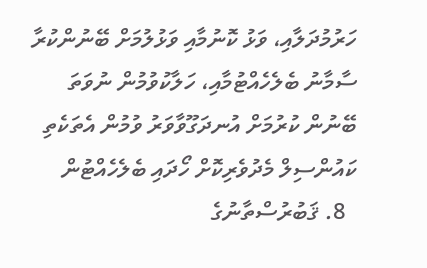ހަރުމުދަލާއި، ވަޅު ކޮނުމާއި ވަޅުލުމަށް ބޭނުންކުރާ ސާމާނު ބެލެހެއްޓުމާއި، ހަލާކުވުމުން ނުވަތަ ބޭނުން ކުރުމަށް އުނދަގޫވާވަރު ވުމުން އެތަކެތި ކައުންސިލް މެދުވެރިކޮށް ހޯދައި ބެލެހެއްޓުން
  8. ޤަބުރުސްތާނުގެ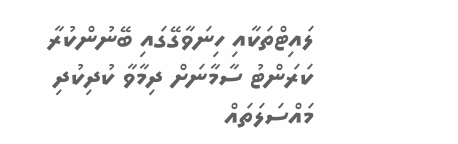ލައިޓްތަކާއި ހިނަވާގޭގައި ބޭނުންކުރާ ކަރަންޓު ސާމާނަށް ދިމާވާ ކުދިކުދި މައްސަލަތައް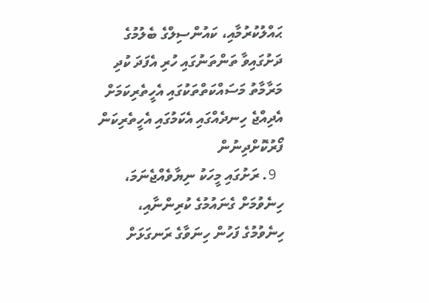ޙައްލުކުރުމާއި، ކައުންސިލްގެ ބެލުމުގެ ދަށުގައިވާ ތަންތަނުގައި ހުރި އެފަދަ ކުދި މަރާމާތު މަސައްކަތްތަކުގައި އެހީތެރިކަމަށް އެދިއްޖެ ހިނދެއްގައި އެކަމުގައި އެހީތެރިކަން ފޯރުކޮށްދިނުން
  9. ރަށުގައި މީހަކު ނިޔާވެއްޖެނަމަ، ހިނެވުމަށް ގެނައުމުގެ ކުރިންނާއި، ހިނެވުމުގެ ފަހުން ހިނަވާގެ ރަނގަޅަށް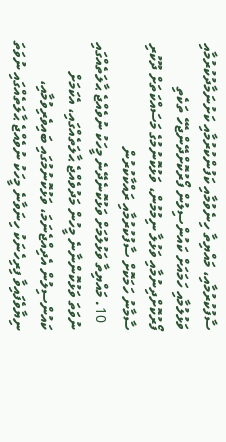ސާފުކުރުމާއި، މައްޔިތާ ހިނެވުމާއި ކަފުންކުރުމާއި ކަށުނަމާދުކުރުމާއި ވަޅުލުމާއި ހަމައަށް ކައުންސިލުން ފޯރުކޮށްދޭންޖެހޭ ތަކެތި ފޯރުކޮށްދިނުމާއި ވަޅުލާ ނިމުމުން، ވަޅުކޮނުމުގެ މަސައްކަތަށް ދޫކުރި ސާމާނު ހަމަކޮށް ސާފުކުރުމާއި ރައްކާކުރުން
  10. މައްޔިތާ ވަޅުލުމަށް ވަޅުކޮނެދޭނެ މީހަކު ނުވެއްޖެ ޙާލަތެއްގައި ނުވަތަ ވަޅުކޮންނާނެ މީހުން މަދުވެއްޖެ ޙާލަތެއްގައި، އެކަމަށް ކައުންސިލުން އެދިއްޖެނަމަ، ވަޅުކޮނުމުގައި ބައިވެރިވުމާއި، ނިޔާވެފައިވާ ފިރިހެނަކު ހިނަވާނެ މީހަކު ނުވެއްޖެ ޙާލަތެއްގައި ނުވަތަ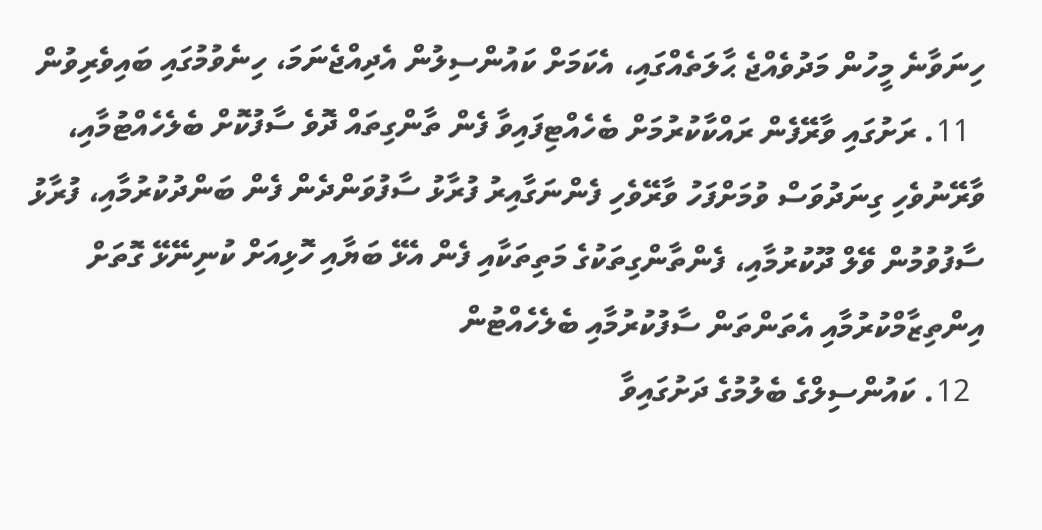ހިނަވާނެ މީހުން މަދުވެއްޖެ ޙާލަތެއްގައި، އެކަމަށް ކައުންސިލުން އެދިއްޖެނަމަ، ހިނެވުމުގައި ބައިވެރިވުން
  11. ރަށުގައި ވާރޭފެން ރައްކާކުރުމަށް ބެހެއްޓިފައިވާ ފެން ތާންގިތައް ދޮވެ ސާފުކޮށް ބެލެހެއްޓުމާއި، ވާރޭނުވެހި ގިނަދުވަސް ވުމަށްފަހު ވާރޭވެހި ފެންނަގާއިރު ފުރާޅު ސާފުވަންދެން ފެން ބަންދުކުރުމާއި، ފުރާޅު ސާފުވުމުން ވޭލް ދޫކުރުމާއި، ފެންތާންގިތަކުގެ މަތިތަކާއި ފެން އެޅޭ ބަޔާއި ހޮޅިއަށް ކުނިނޭޅޭ ގޮތަށް އިންތިޒާމްކުރުމާއި އެތަންތަން ސާފުކުރުމާއި ބެލެހެއްޓުން
  12. ކައުންސިލްގެ ބެލުމުގެ ދަށުގައިވާ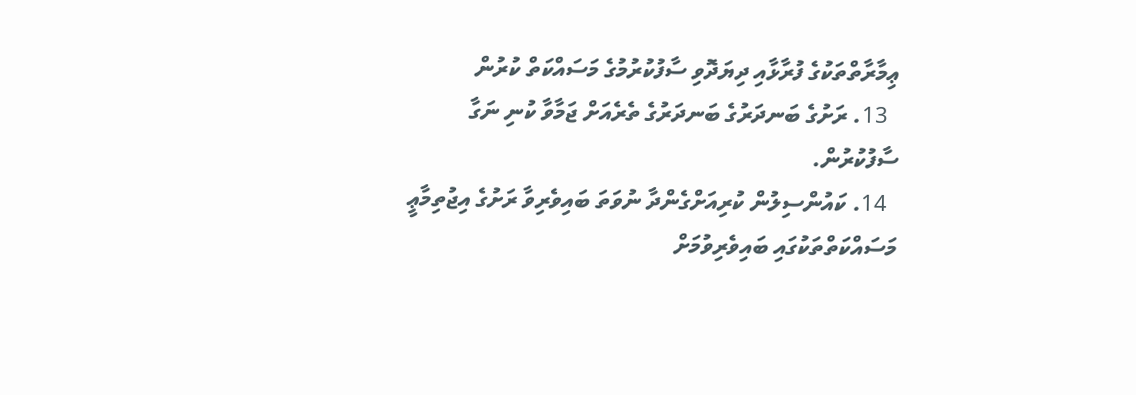ޢިމާރާތްތަކުގެ ފުރާޅާއި ދިޔަދޮވި ސާފުކުރުމުގެ މަސައްކަތް ކުރުން
  13. ރަށުގެ ބަނދަރުގެ ބަނދަރުގެ ތެރެއަށް ޖަމާވާ ކުނި ނަގާ ސާފުކުރުން.
  14. ކައުންސިލުން ކުރިއަށްގެންދާ ނުވަތަ ބައިވެރިވާ ރަށުގެ އިޖުތިމާޢީ މަސައްކަތްތަކުގައި ބައިވެރިވުމަށް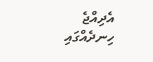އެދިއްޖެ ހިނދެއްގައި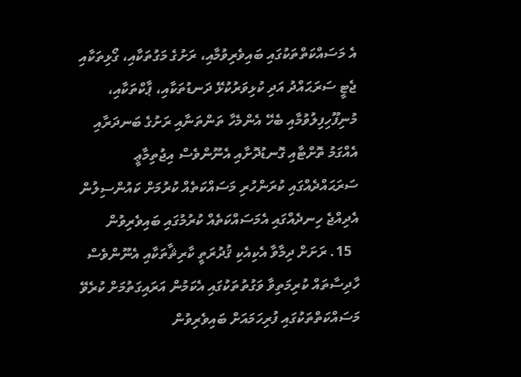އެ މަސައްކަތްތަކުގައި ބައިވެރިވުމާއި، ރަށުގެ މަގުތަކާއި، ގޯޅިތަކާއި ޖެޓީ ސަރަޙައްދު އަދި ކުޅިވަރުކުޅޭ ދަނޑުތަކާއި، ޕާކްތަކާއި، މުނިފޫހިފިލުވުމާއި ބެހޭ އެންމެހާ ތަންތަނާއި ރަށުގެ ބަނދަރާއި އެއްގަމު ތޮށްޓާއި ގޮނޑުދޮށާއި އެނޫންވެސް އިޖުތިމާޢީ ސަރަޙައްދެއްގައި ކުރަންހުރި މަސައްކަތެއް ކުރުމަށް ކައުންސިލުން އެދިއްޖެ ހިނދެއްގައި އެމަސައްކަތެއް ކުރުމުގައި ބައިވެރިވުން
  15. ރަށަށް ދިމާވާ އެކިއެކި ޤުދުރަތީ ކާރިޘާތަކާއި އެނޫންވެސް ހާދިސާތައް ކުރިމަތިވާ ވަގުތުތަކުގައި އެކަމުން އަރައިގަތުމަށް ކުރެވޭ މަސައްކަތްތަކުގައި ފުރިހަމައަށް ބައިވެރިވުން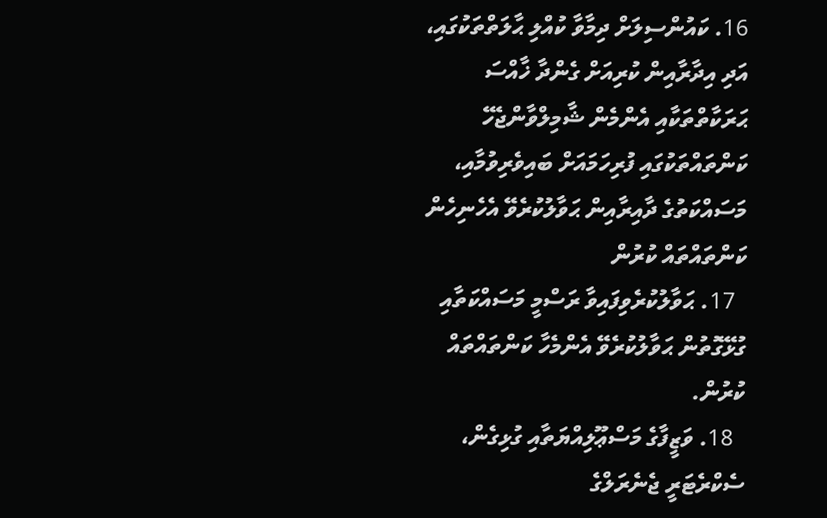16. ކައުންސިލަށް ދިމާވާ ކުއްލި ޙާލަތްތަކުގައި، އަދި އިދާރާއިން ކުރިއަށް ގެންދާ ޚާއްސަ ޙަރަކާތްތަކާއި އެންމެން ޝާމިލްވާންޖެހޭ ކަންތައްތަކުގައި ފުރިހަމައަށް ބައިވެރިވުމާއި، މަސައްކަތުގެ ދާއިރާއިން ޙަވާލުކުރެވޭ އެހެނިހެން ކަންތައްތައް ކުރުން
  17. ޙަވާލުކުރެވިފައިވާ ރަސްމީ މަސައްކަތާއި ގުޅޭގޮތުން ޙަވާލުކުރެވޭ އެންމެހާ ކަންތައްތައް ކުރުން.
  18. ވަޒީފާގެ މަސްޢޫލިއްޔަތާއި ގުޅިގެން، ސެކްރެޓަރީ ޖެނެރަލްގެ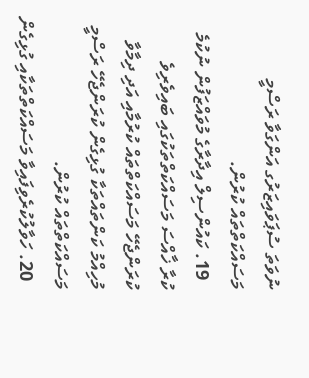ނުވަތަ ސުޕަވައިޒަރުގ އަންގަވާ ރަސްމީ މަސައްކަތްތައް ކުރުން.
  19. ކައުންސިލް އިދާރާގެ މުވައްޒަފުން ނުކުމެ ކުރާ ޚާއްސަ މަސައްކަތްތަކުގައި ބައިވެރިވެ ކުރަންޖެހޭ މަސައްކަތްތައް ކުރުމާއި އަދި ދިމާވާ މުހިއްމު ކަންތައްތަކާ ގުޅިގެން ކުރަންޖެހޭ ރަސްމީ މަސައްކަތްތައް ކުރުން.
  20. ހަވާލުކުރެވިފައިވާ މަސައްކަތްތަކާއި ގުޅިގެން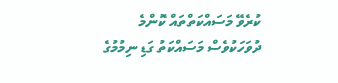ކުރެވޭ މަސައްކަތްތައް ކޮންމެ ދުވަހަކުވެސް މަސައްކަތު ގަޑި ނިމުމުގެ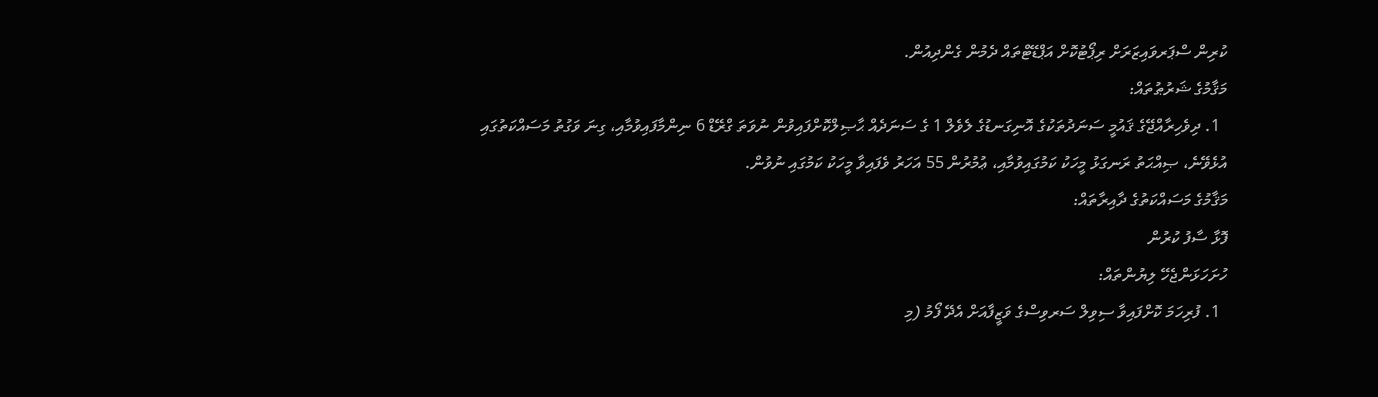ކުރިން ސްޕަރވައިޒަރަށް ރިޕޯޓުކޮށް އަޕްޑޭޓްތައް ދެމުން ގެންދިއުން.
މަޤާމުގެ ޝަރުޠުތައް:
  1. ދިވެހިރާއްޖޭގެ ޤައުމީ ސަނަދުތަކުގެ އޮނިގަނޑުގެ ލެވެލް 1 ގެ ސަނަދެއް ޙާޞިލްކޮށްފައިވުން ނުވަތަ ގްރޭޑް 6 ނިންމާފައިވުމާއި، ގިނަ ވަގުތު މަސައްކަތުގައި އުޅެވޭނެ، ޞިއްޙަތު ރަނގަޅު މީހަކު ކަމުގައިވުމާއި، ޢުމުރުން 55 އަހަރު ވެފައިވާ މީހަކު ކަމުގައި ނުވުން.
މަޤާމުގެ މަސައްކަތުގެ ދާއިރާތައް:
ފޮޅާ ސާފު ކުރުން
ހުށަހަޅަންޖެހޭ ލިޔުންތައް:
  1. ފުރިހަމަ ކޮށްފައިވާ ސިވިލް ސަރވިސްގެ ވަޒީފާއަށް އެދޭ ފޯމު (މި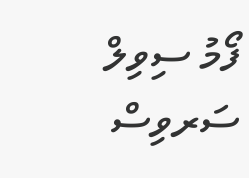ފޯމު ސިވިލް ސަރވިސް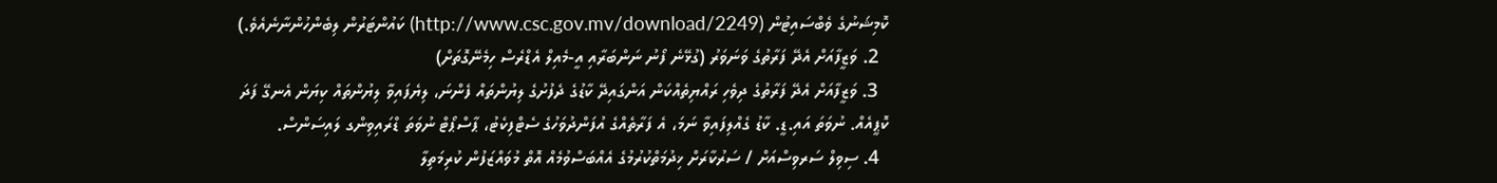ކޮމިޝަނުގެ ވެބްސައިޓުން (http://www.csc.gov.mv/download/2249) ކައުންޓަރުން ލިބެންހުންނާނެއެވެ.)
  2. ވަޒީފާއަށް އެދޭ ފަރާތުގެ ވަނަވަރު (ގުޅޭނެ ފޯނު ނަންބަރާއި އީ-މެއިލް އެޑްރެސް ހިމެނޭގޮތަށް)
  3. ވަޒީފާއަށް އެދޭ ފަރާތުގެ ދިވެހި ރައްޔިތެއްކަން އަންގައިދޭ ކާޑުގެ ދެފުށުގެ ލިޔުންތައް ފެންނަ، ލިޔެފައިވާ ލިޔުންތައް ކިޔަން އެނގޭ ފަދަ ކޮޕީއެއް. ނުވަތަ އައި.ޑީ. ކާޑު ގެއްލިފައިވާ ނަމަ، އެ ފަރާތެއްގެ އުފަންދުވަހުގެ ސެޓްފިކެޓު، ޕާސްޕޯޓް ނުވަތަ ޑްރައިވިންގ ލައިސަންސް.
  4. ސިވިލް ސަރވިސްއަށް / ސަރުކާރަށް ޚިދުމަތްކުރުމުގެ އެއްބަސްވުމެއް އޮތް މުވައްޒަފުން ކުރިމަތިލާ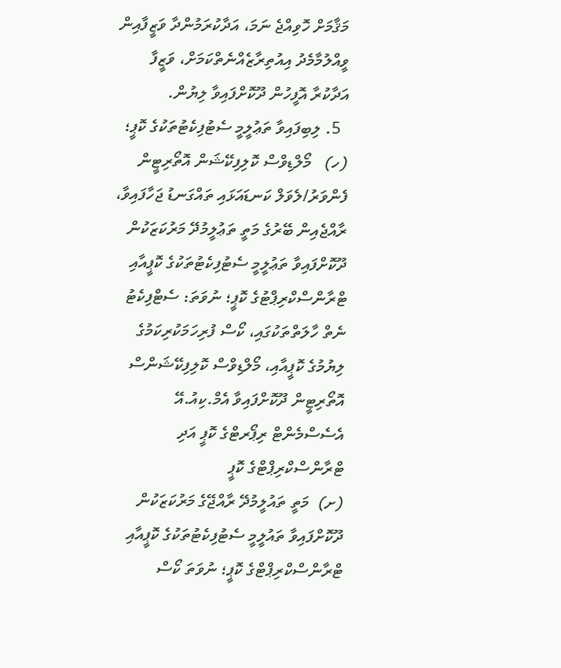މަޤާމަށް ހޮވިއްޖެ ނަމަ، އަދާކުރަމުންދާ ވަޒީފާއިން ވީއްލުމާމެދު އިއުތިރާޒެއްނެތްކަމަށް، ވަޒީފާ އަދާކުރާ އޮފީހުން ދޫކޮށްފައިވާ ލިޔުން.
  5. ލިބިފައިވާ ތަޢުލީމީ ސެޓުފިކެޓުތަކުގެ ކޮޕީ؛
(ހ)   މޯލްޑިވްސް ކޮލިފިކޭޝަން އޮތޯރިޓީން ފެންވަރު/ލެވަލް ކަނޑައަޅައި ތައްގަނޑު ޖަހާފައިވާ، ރާއްޖެއިން ބޭރުގެ މަތީ ތަޢުލީމުދޭ މަރުކަޒަކުން ދޫކޮށްފައިވާ ތަޢުލީމީ ސެޓުފިކެޓުތަކުގެ ކޮޕީއާއި ޓްރާންސްކްރިޕްޓުގެ ކޮޕީ؛ ނުވަތަ: ސެޓްފިކެޓު ނެތް ހާލަތްތަކުގައި، ކޯސް ފުރިހަމަކުރިކަމުގެ ލިޔުމުގެ ކޮޕީއާއި، މޯލްޑިވްސް ކޮލިފިކޭޝަންސް އޮތޯރިޓީން ދޫކޮށްފައިވާ އެމް.ކިއު.އޭ އެސެސްމެންޓް ރިޕޯރޓްގެ ކޮޕީ އަދި ޓްރާންސްކްރިޕްޓްގެ ކޮޕީ
(ށ)  މަތީ ތައުލީމުދޭ ރާއްޖޭގެ މަރުކަޒަކުން ދޫކޮށްފައިވާ ތައުލީމީ ސެޓުފިކެޓުތަކުގެ ކޮޕީއާއި ޓްރާންސްކްރިޕްޓްގެ ކޮޕީ؛ ނުވަތަ ކޯސް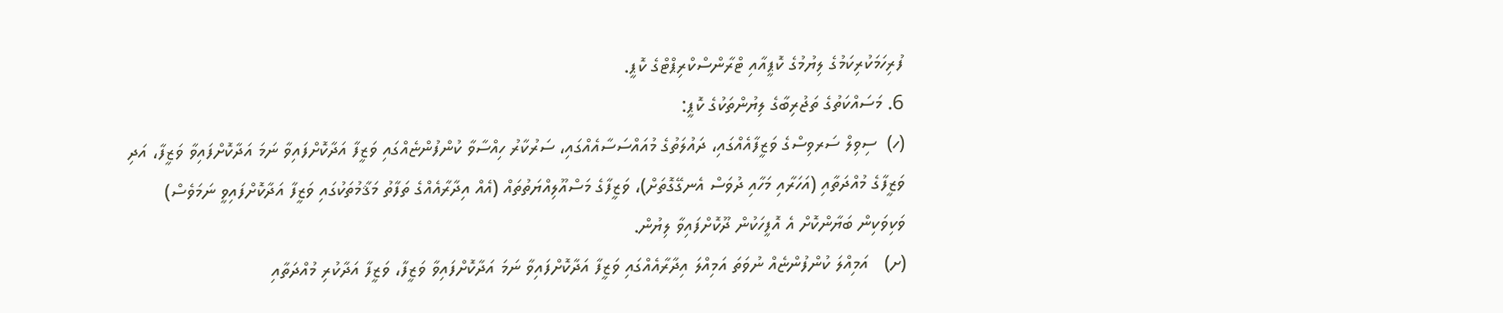ފުރިހަމަކުރިކަމުގެ ލިޔުމުގެ ކޮޕީއާއި ޓްރާންސްކްރިޕްޓްގެ ކޮޕީ.
6. މަސައްކަތުގެ ތަޖުރިބާގެ ލިޔުންތަކުގެ ކޮޕީ:
(ހ)  ސިވިލް ސަރވިސްގެ ވަޒީފާއެއްގައި، ދައުލަތުގެ މުއައްސަސާއެއްގައި، ސަރުކާރު ހިއްސާވާ ކުންފުންޏެއްގައި ވަޒީފާ އަދާކޮށްފައިވާ ނަމަ އަދާކޮށްފައިވާ ވަޒީފާ، އަދި ވަޒީފާގެ މުއްދަތާއި (އަހަރާއި މަހާއި ދުވަސް އެނގޭގޮތަށް)، ވަޒީފާގެ މަސްއޫލިއްޔަތުތައް (އެއް އިދާރާއެއްގެ ތަފާތު މަޤާމުތަކުގައި ވަޒީފާ އަދާކޮށްފައިވީ ނަމަވެސް) ވަކިވަކިން ބަޔާންކޮށް އެ އޮފީހަކުން ދޫކޮށްފައިވާ ލިޔުން.
(ށ)   އަމިއްލަ ކުންފުންޏެއް ނުވަތަ އަމިއްލަ އިދާރާއެއްގައި ވަޒީފާ އަދާކޮށްފައިވާ ނަމަ އަދާކޮށްފައިވާ ވަޒީފާ، ވަޒީފާ އަދާކުރި މުއްދަތާއި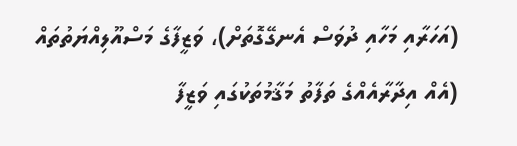(އަހަރާއި މަހާއި ދުވަސް އެނގޭގޮތަށް)، ވަޒީފާގެ މަސްއޫލިއްޔަތުތައް (އެއް އިދާރާއެއްގެ ތަފާތު މަޤާމުތަކުގައި ވަޒީފާ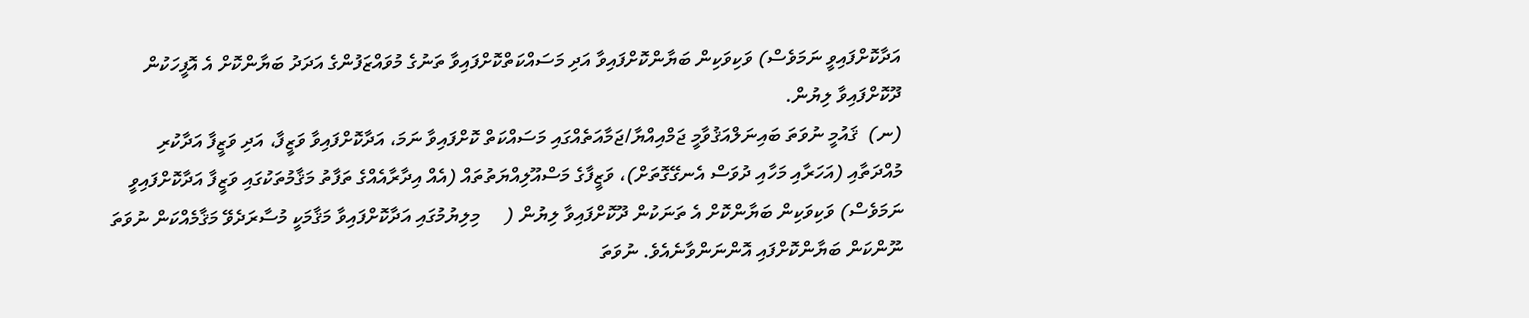އަދާކޮށްފައިވީ ނަމަވެސް) ވަކިވަކިން ބަޔާންކޮށްފައިވާ އަދި މަސައްކަތްކޮށްފައިވާ ތަނުގެ މުވައްޒަފުންގެ އަދަދު ބަޔާންކޮށް އެ އޮފީހަކުން ދޫކޮށްފައިވާ ލިޔުން.
(ނ)  ޤައުމީ ނުވަތަ ބައިނަލްއަޤުވާމީ ޖަމްއިއްޔާ/ޖަމާއަތެއްގައި މަސައްކަތް ކޮށްފައިވާ ނަމަ، އަދާކޮށްފައިވާ ވަޒީފާ، އަދި ވަޒީފާ އަދާކުރި މުއްދަތާއި (އަހަރާއި މަހާއި ދުވަސް އެނގޭގޮތަށް)، ވަޒީފާގެ މަސްއޫލިއްޔަތުތައް (އެއް އިދާރާއެއްގެ ތަފާތު މަޤާމުތަކުގައި ވަޒީފާ އަދާކޮށްފައިވީ ނަމަވެސް) ވަކިވަކިން ބަޔާންކޮށް އެ ތަނަކުން ދޫކޮށްފައިވާ ލިޔުން (     މިލިޔުމުގައި އަދާކޮށްފައިވާ މަޤާމަކީ މުސާރަދެވޭ މަޤާމެއްކަން ނުވަތަ ނޫންކަން ބަޔާންކޮށްފައި އޮންނަންވާނެއެވެ. ނުވަތަ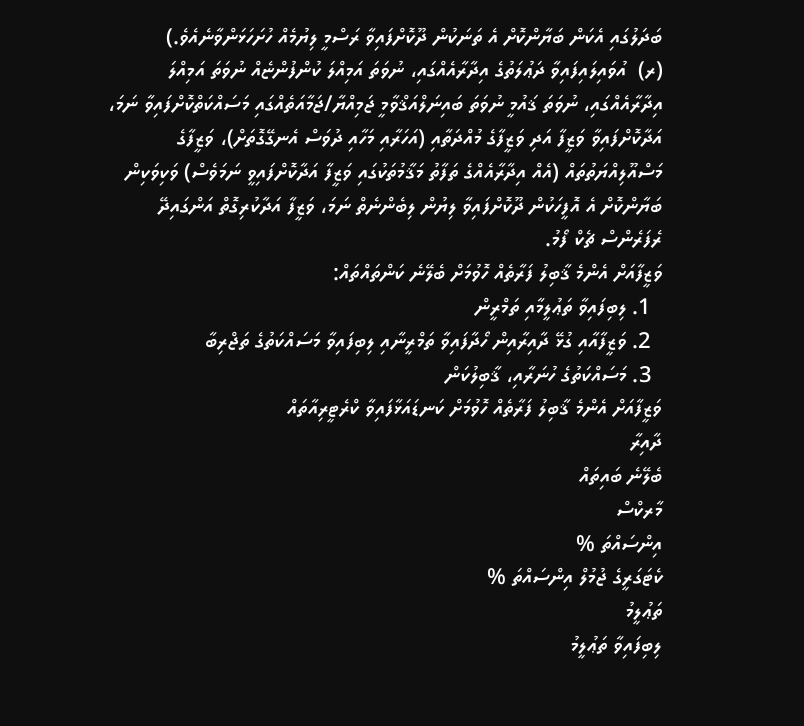ބަދަލުގައި އެކަން ބަޔާންކޮށް އެ ތަނަކުން ދޫކޮށްފައިވާ ރަސްމީ ލިޔުމެއް ހުށަހަޅަންވާނެއެވެ.)
(ރ)  އުވައިލައިފައިވާ ދަޢުލަތުގެ އިދާރާއެއްގައި، ނުވަތަ އަމިއްލަ ކުންފުންޏެއް ނުވަތަ އަމިއްލަ އިދާރާއެއްގައި، ނުވަތަ ޤައުމީ ނުވަތަ ބައިނަލްއަޤްވާމީ ޖަމިއްޔާ/ޖަމާއަތެއްގައި މަސައްކަތްކޮށްފައިވާ ނަމަ،  އަދާކޮށްފައިވާ ވަޒީފާ އަދި ވަޒީފާގެ މުއްދަތާއި (އަހަރާއި މަހާއި ދުވަސް އެނގޭގޮތަށް)، ވަޒީފާގެ މަސްއޫލިއްޔަތުތައް (އެއް އިދާރާއެއްގެ ތަފާތު މަޤާމުތަކުގައި ވަޒީފާ އަދާކޮށްފައިވީ ނަމަވެސް) ވަކިވަކިން ބަޔާންކޮށް އެ އޮފީހަކުން ދޫކޮށްފައިވާ ލިޔުން ލިބެންނެތް ނަމަ، ވަޒީފާ އަދާކުރިގޮތް އަންގައިދޭ ރެފަރެންސް ޗެކް ފޯމު.
ވަޒީފާއަށް އެންމެ ޤާބިލު ފަރާތެއް ހޮވުމަށް ބެލޭނެ ކަންތައްތައް:
  1. ލިބިފައިވާ ތަޢުލީމާއި ތަމްރީން
  2. ވަޒީފާއާއި ގުޅޭ ދާއިރާއިން ހޯދާފައިވާ ތަމްރީނާއި ލިބިފައިވާ މަސައްކަތުގެ ތަޖްރިބާ
  3. މަސައްކަތުގެ ހުނަރާއި، ޤާބިލުކަން
ވަޒީފާއަށް އެންމެ ޤާބިލު ފަރާތެއް ހޮވުމަށް ކަނޑައަޅާފައިވާ ކްރެޓީރިއާތައް
ދާއިރާ
ބެލޭނެ ބައިތައް
މާރކްސް
އިންސައްތަ %
ކެޓަގަރީގެ ޖުމުލް އިންސައްތަ %
ތަޢުލީމު
ލިބިފައިވާ ތަޢުލީމު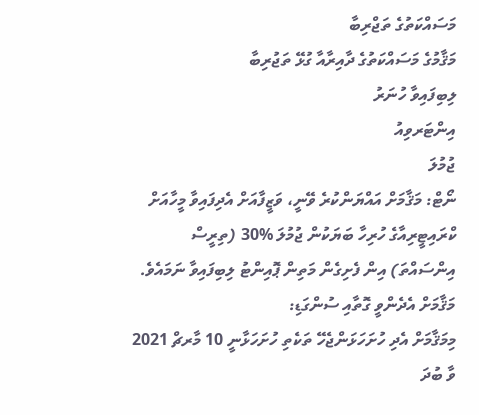މަސައްކަތުގެ ތަޖްރިބާ
މަޤާމުގެ މަސައްކަތުގެ ދާއިރާއާ ގުޅޭ ތަޖުރިބާ
ލިބިފައިވާ ހުނަރު
އިންޓަރވިއު
ޖުމުލަ
ނޯޓް: މަޤާމަށް އައްޔަންކުރެ ވޭނީ، ވަޒީފާއަށް އެދިފައިވާ މީހާއަށް ކްރައިޓީރިއާގެ ހުރިހާ ބަޔަކުން ޖުމުލަ %30 (ތިރީސް އިންސައްތަ) އިން ފެށިގެން މަތިން ޕޮއިންޓު ލިބިފައިވާ ނަމައެވެ.
މަޤާމަށް އެދެންވީ ގޮތާއި ސުންގަޑި:
މިމަޤާމަށް އެދި ހުށަހަޅަންޖެހޭ ތަކެތި ހުށަހަޅާނީ 10 މާރޗް 2021 ވާ ބުދަ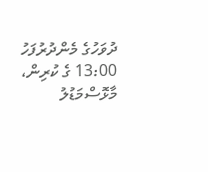ދުވަހުގެ މެންދުރުފަހު 13:00 ގެ ކުރިން، މާޅޮސްމަޑުލު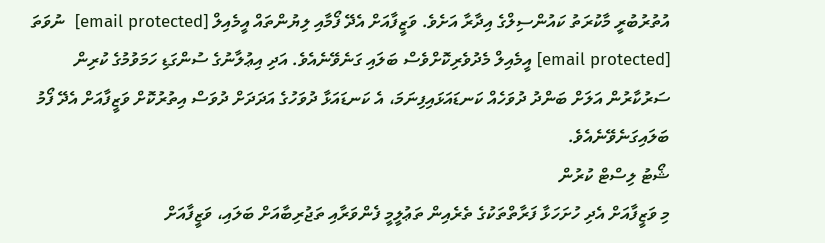އުތުރުބުރީ މާކުރަތު ކައުންސިލްގެ އިދާރާ އަށެވެ. ވަޒީފާއަށް އެދޭ ފޯމާއި ލިޔުންތައް އީމެއިލް [email protected]  ނުވަތަ [email protected] އީމެއިލް މެދުވެރިކޮށްވެސް ބަލައި ގަނެވޭނެއެވެ. އަދި އިޢުލާނުގެ ސުންގަޑި ހަމަވުމުގެ ކުރިން ސަރުކާރުން އަލަށް ބަންދު ދުވަހެއް ކަނޑައަޅައިފިނަމަ، އެ ކަނޑައަޅާ ދުވަހުގެ އަދަދަށް ދުވަސް އިތުރުކޮށް ވަޒީފާއަށް އެދޭ ފޯމު ބަލައިގަނެވޭނެއެވެ.
ޝޯޓު ލިސްޓް ކުރުން
މި ވަޒީފާއަށް އެދި ހުށަހަޅާ ފަރާތްތަކުގެ ތެރެއިން ތަޢުލީމީ ފެންވަރާއި ތަޖުރިބާއަށް ބަލައި، ވަޒީފާއަށް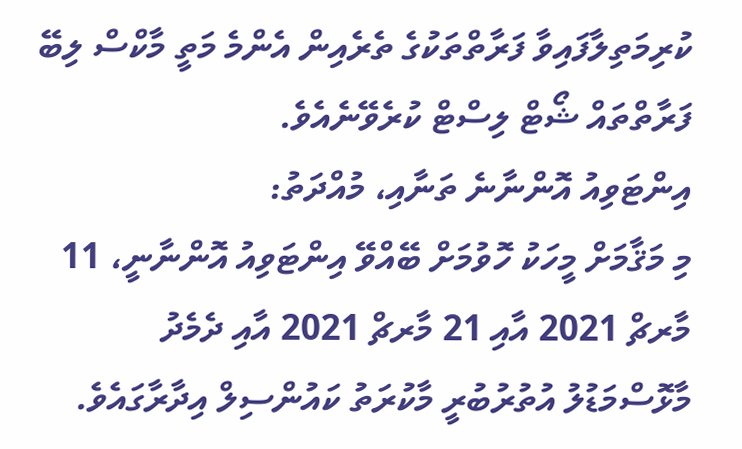ކުރިމަތިލާފައިވާ ފަރާތްތަކުގެ ތެރެއިން އެންމެ މަތީ މާކްސް ލިބޭ ފަރާތްތައް ޝޯޓް ލިސްޓް ކުރެވޭނެއެވެ.
އިންޓަވިއު އޮންނާނެ ތަނާއި، މުއްދަތު:
މި މަޤާމަށް މީހަކު ހޮވުމަށް ބޭއްވޭ އިންޓަވިއު އޮންނާނީ، 11 މާރޗް 2021 އާއި 21 މާރޗް 2021 އާއި ދެމެދު މާޅޮސްމަޑުލު އުތުރުބުރީ މާކުރަތު ކައުންސިލް އިދާރާގައެވެ.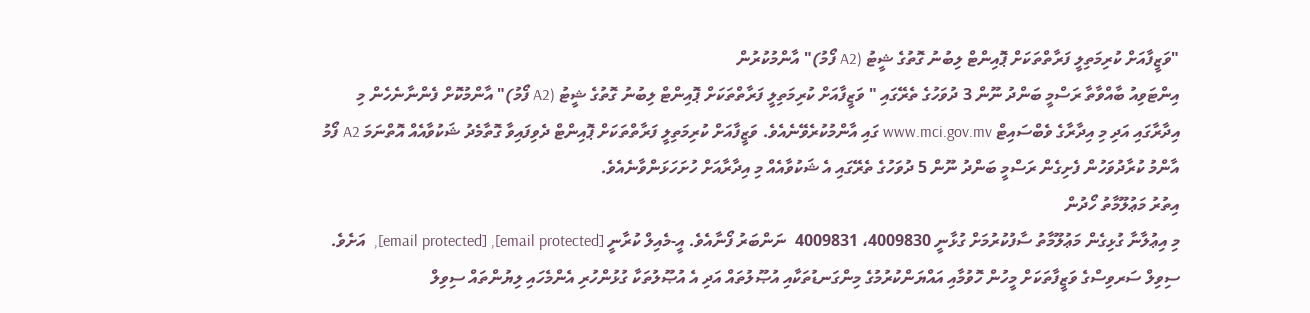"ވަޒީފާއަށް ކުރިމަތިލީ ފަރާތްތަކަށް ޕޮއިންޓް ލިބުނު ގޮތުގެ ޝީޓު (A2 ފޯމު)" އާންމުކުރުން
އިންޓަވިއު ބާއްވާތާ ރަސްމީ ބަންދު ނޫން 3 ދުވަހުގެ ތެރޭގައި " ވަޒީފާއަށް ކުރިމަތިލީ ފަރާތްތަކަށް ޕޮއިންޓް ލިބުނު ގޮތުގެ ޝީޓު (A2 ފޯމު)" އާންމުކޮށް ފެންނާނެހެން މި އިދާރާގައި އަދި މި އިދާރާގެ ވެބްސައިޓް www.mci.gov.mv ގައި އާންމުކުރެވޭނެއެވެ. ވަޒީފާއަށް ކުރިމަތިލީ ފަރާތްތަކަށް ޕޮއިންޓް ދެވިފައިވާ ގޮތާމެދު ޝަކުވާއެއް އޮތްނަމަ A2 ފޯމު އާންމު ކުރާދުވަހުން ފެށިގެން ރަސްމީ ބަންދު ނޫން 5 ދުވަހުގެ ތެރޭގައި އެ ޝަކުވާއެއް މި އިދާރާއަށް ހުށަހަޅަންވާނެއެވެ.
އިތުރު މަޢުލޫމާތު ހޯދުން
މި އިޢުލާނާ ގުޅިގެން މަޢުލޫމާތު ސާފުކުރުމަށް ގުޅާނީ 4009830، 4009831  ނަންބަރު ފޯނާއެވެ. އީ-މެއިލް ކުރާނީ [email protected], [email protected],  އަށެވެ.
ސިވިލް ސަރވިސްގެ ވަޒީފާތަކަށް މީހުން ހޮވުމާއި އައްޔަންކުރުމުގެ މިންގަނޑުތަކާއި އުޞޫލުތައް އަދި އެ އުޞޫލުތަކާ ގުޅުންހުރި އެންމެހައި ލިޔުންތައް ސިވިލް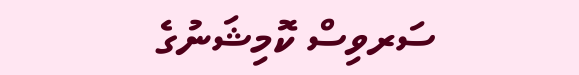ސަރވިސް ކޮމިޝަނުގެ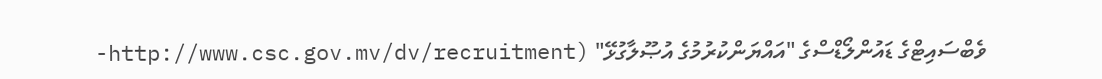ވެބްސައިޓްގެ ޑައުންލޯޑްސްގެ "އައްޔަންކުރުމުގެ އުޞޫލާގުޅޭ" (http://www.csc.gov.mv/dv/recruitment-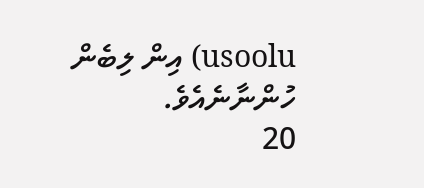usoolu) އިން ލިބެން ހުންނާނެއެވެ.
20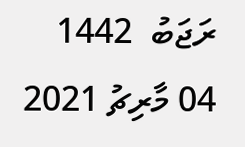ރަޖަބު  1442
04 މާރިޗު 2021